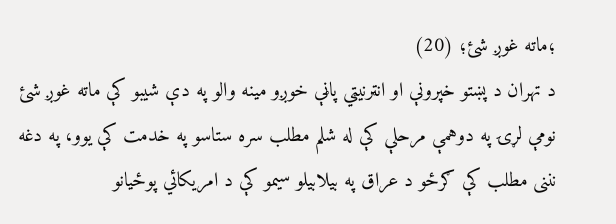؛ماته غوږ شئ؛ (20)
د تهران د پښتو خپرونې او انټرنیټي پاڼې خوږو مینه والو په دې شیبو کې ماته غوږ شئ نومې لړۍ په دوهمې مرحلې کې له شلم مطلب سره ستاسو په خدمت کې یوو، په دغه نننی مطلب کې ګرځو د عراق په بیلابیلو سیمو کې د امریکائي پوځیانو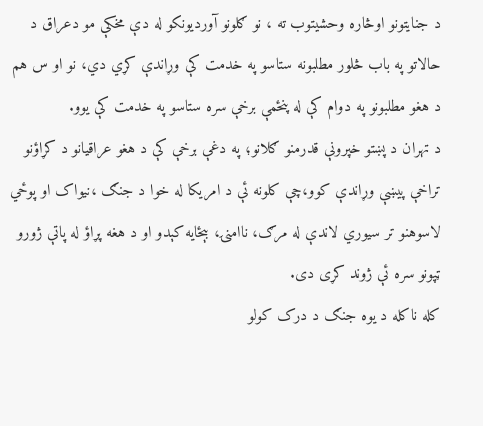د جنایتونو اوڅاره وحشیتوب ته ، نو ګلونو آوردیونکو له دې مخکې مو دعراق د حالاتو په باب څلور مطلبونه ستاسو په خدمت کې وړاندې کړي دي، نو او س هم د هغو مطلبونو په دوام کې له پنځمې برخې سره ستاسو په خدمت کې یوو.
د تهران د پښتو خپرونې قدرمنو ګلانو؛ په دغې برخې کې د هغو عراقیانو د کړاؤنو تراخې پيښې وړاندې کوو،چې کلونه ئې د امریکا له خوا د جنګ ،نیواک او پوځي لاسوهنو تر سیوري لاندې له مرګ، ناامنۍ، بېځایه کېدو او د هغه پړاؤ له پاتې ژورو ټپونو سره ئې ژوند کړی دی.
کله ناکله د یوه جنګ د درک کولو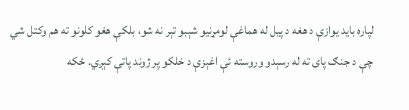لپاره باید یوازې د هغه د پیل له هماغې لومړنیو شېبو تېر نه شو، بلکې هغو کلونو ته هم وکتل شي چې د جنګ پای ته له رسېدو وروسته ئې اغېزې د خلکو پر ژوند پاتې کېږي. ځکه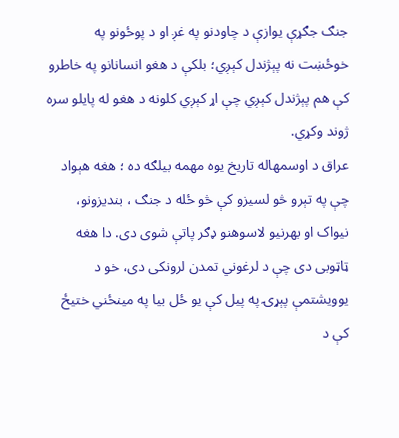جنګ جګړې یوازې د چاودنو په غږ او د پوځونو په خوځښت نه پېژندل کېږي؛ بلکې د هغو انسانانو په خاطرو کې هم پېژندل کېږي چې اړ کېږي کلونه د هغو له پایلو سره ژوند وکړي.
عراق د اوسمهاله تاریخ یوه مهمه بیلګه ده ؛ هغه هېواد چې په تېرو څو لسیزو کې څو ځله د جنګ ، بندیزونو، نیواک او بهرنیو لاسوهنو ډګر پاتې شوی دی. دا هغه ټاټوبی دی چې د لرغوني تمدن لرونکی دی، خو د یوویشتمې پېړۍ په پیل کې یو ځل بیا په مینځني ختیځ کې د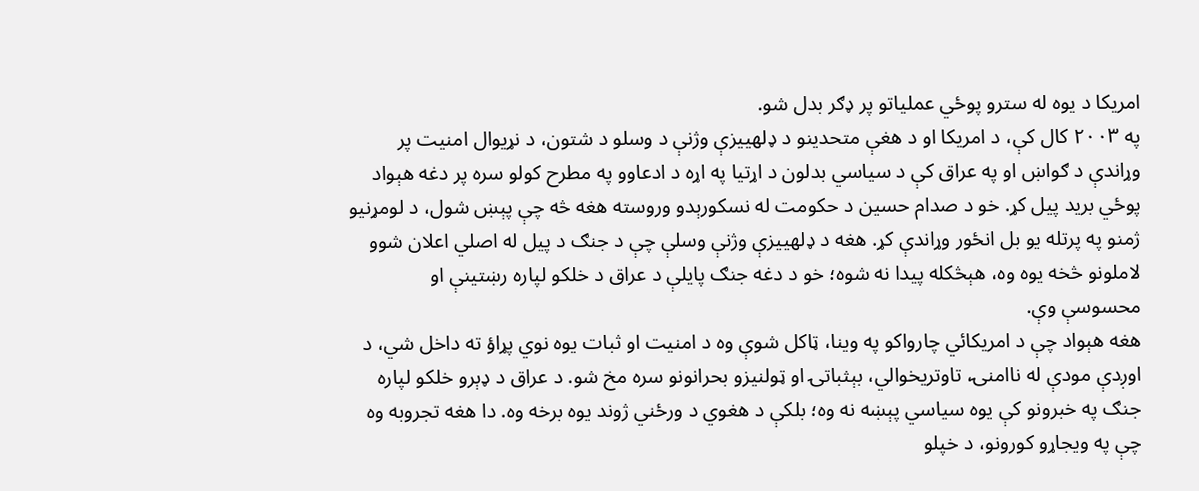امریکا د یوه له سترو پوځي عملیاتو پر ډګر بدل شو.
په ۲۰۰۳ کال کې، د امریکا او د هغې متحدینو د ډلهییزې وژنې د وسلو د شتون، د نړیوال امنیت پر وړاندې د ګواښ او په عراق کې د سیاسي بدلون د اړتیا په اړه د ادعاوو په مطرح کولو سره پر دغه هېواد پوځي برید پیل کړ. خو د صدام حسین د حکومت له نسکورېدو وروسته هغه څه چې پېښ شول، د لومړنیو ژمنو په پرتله یو بل انځور وړاندې کړ. هغه د ډلهییزې وژنې وسلې چې د جنګ د پیل له اصلي اعلان شوو لاملونو څخه یوه وه، هېڅکله پیدا نه شوه؛ خو د دغه جنګ پایلې د عراق د خلکو لپاره رښتینې او محسوسې وې.
هغه هېواد چې د امریکائي چارواکو په وینا، ټاکل شوې وه د امنیت او ثبات یوه نوي پړاؤ ته داخل شي، د اوږدې مودې له ناامنۍ، تاوتریخوالي، بېثباتۍ او ټولنیزو بحرانونو سره مخ شو. د عراق د ډېرو خلکو لپاره جنګ په خبرونو کې یوه سیاسي پېښه نه وه؛ بلکې د هغوي د ورځني ژوند یوه برخه وه. دا هغه تجروبه وه چې په ویجاړو کورونو، د خپلو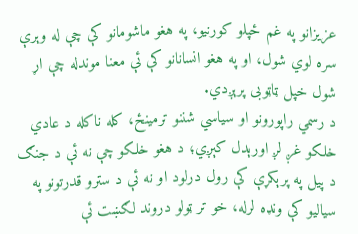عزیزانو په غم ځپلو کورنیو، په هغو ماشومانو کې چې له وېرې سره لوي شول، او په هغو انسانانو کې ئې معنا موندله چې اړ شول خپل ټاټوبی پرېږدي.
د رسمي راپورونو او سیاسي شننو ترمینځ، کله ناکله د عادي خلکو غږ لږ اورېدل کېږي؛ د هغو خلکو چې نه ئې د جنګ د پیل په پرېکړې کې رول درلود او نه ئې د سترو قدرتونو په سیالیو کې ونډه لرله، خو تر ټولو دروند لګښت ئې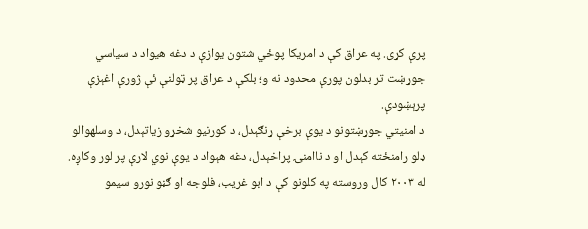پرې کړی. په عراق کې د امریکا پوځي شتون یوازې د دغه هیواد د سیاسي جوړښت تر بدلون پورې محدود نه و؛ بلکې د عراق پر ټولنې ئې ژورې اغېزې پرېښودې.
د امنیتي جوړښتونو د یوې برخې ړنګېدل، د کورنیو شخړو زیاتېدل، د وسلهوالو ډلو رامنځته کېدل او د ناامنۍ پراخېدل، دغه هېواد د یوې نوي لارې پر لور وکاږه. له ۲۰۰۳ کال وروسته په کلونو کې د ابو غریب، فلوجه او ګڼو نورو سیمو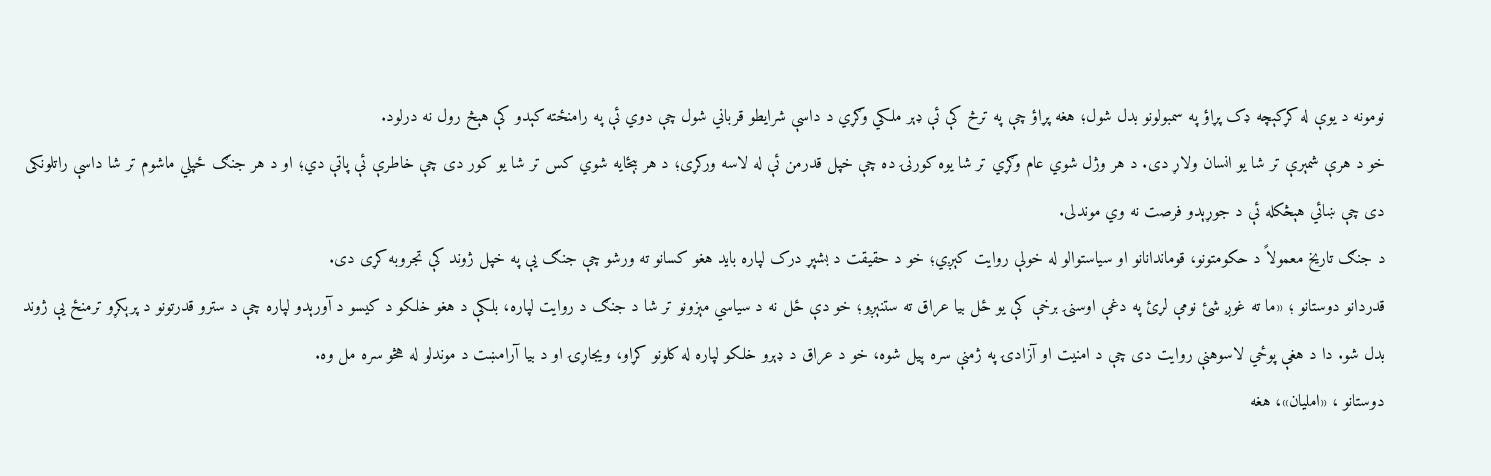نومونه د یوې له کړکېچه ډک پړاؤ په سمبولونو بدل شول؛ هغه پړاؤ چې په ترڅ کې ئې ډېر ملکي وګړي د داسې شرایطو قرباني شول چې دوي ئې په رامنځته کېدو کې هېڅ رول نه درلود.
خو د هرې شمېرې تر شا یو انسان ولاړ دی. د هر وژل شوي عام وګړي تر شا یوه کورنۍ ده چې خپل قدرمن ئې له لاسه ورکړی؛ د هر بېځایه شوي کس تر شا یو کور دی چې خاطرې ئې پاتې دي؛ او د هر جنګ ځپلي ماشوم تر شا داسې راتلونکی دی چې ښائي هېڅکله ئې د جوړېدو فرصت نه وي موندلی.
د جنګ تاریخ معمولاً د حکومتونو، قوماندانانو او سیاستوالو له خولې روایت کېږي؛ خو د حقیقت د بشپړ درک لپاره باید هغو کسانو ته ورشو چې جنګ یې په خپل ژوند کې تجروبه کړی دی.
قدردانو دوستانو ؛ «ما ته غوږ شئ نومې لړئ په دغې اوسنۍ برخې کې یو ځل بیا عراق ته ستنېږو؛ خو دې ځل نه د سیاسي مېزونو تر شا د جنګ د روایت لپاره، بلکې د هغو خلکو د کیسو د آورېدو لپاره چې د سترو قدرتونو د پرېکړو ترمنځ یې ژوند بدل شو. دا د هغې پوځي لاسوهنې روایت دی چې د امنیت او آزادۍ په ژمنې سره پیل شوه، خو د عراق د ډېرو خلکو لپاره له کلونو کړاو، ویجاړۍ او د بیا آرامښت د موندلو له هڅو سره مل وه.
دوستانو ، «املیان»، هغه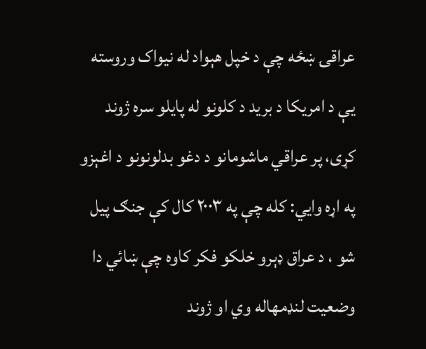عراقۍ ښځه چې د خپل هېواد له نیواک وروسته یې د امریکا د برید د کلونو له پایلو سره ژوند کړی، پر عراقي ماشومانو د دغو بدلونونو د اغېزو په اړه وايي: کله چې په ۲۰۰۳ کال کې جنګ پیل شو ، د عراق ډېرو خلکو فکر کاوه چې ښائي دا وضعیت لنډمهاله وي او ژوند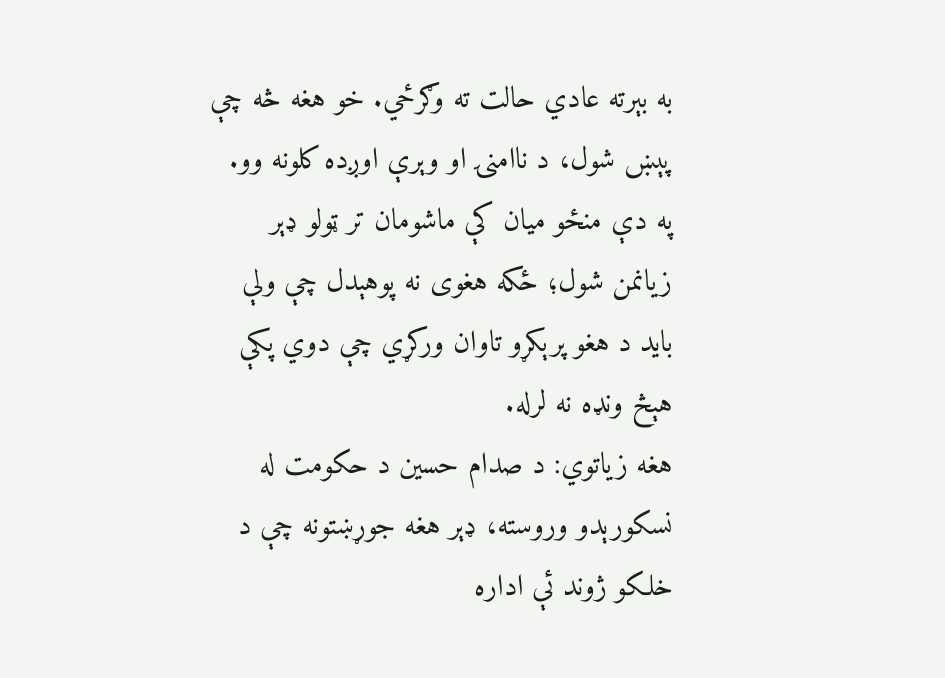به بېرته عادي حالت ته وګرځي. خو هغه څه چې پېښ شول، د ناامنۍ او وېرې اوږده کلونه وو. په دې منځو میان کې ماشومان تر ټولو ډېر زیانمن شول؛ ځکه هغوی نه پوهېدل چې ولې باید د هغو پرېکړو تاوان ورکړي چې دوي پکې هېڅ ونډه نه لرله.
هغه زیاتوي: د صدام حسین د حکومت له نسکورېدو وروسته، ډېر هغه جوړښتونه چې د خلکو ژوند ئې اداره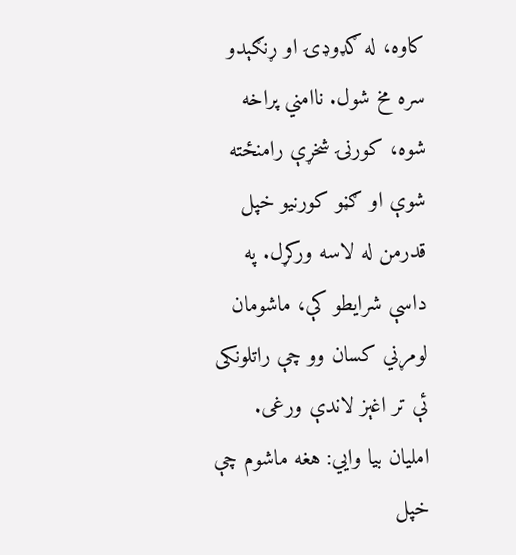کاوه، له ګډوډۍ او ړنګېدو سره مخ شول. ناامني پراخه شوه، کورنۍ شخړې رامنځته شوې او ګڼو کورنیو خپل قدرمن له لاسه ورکړل. په داسې شرایطو کې، ماشومان لومړني کسان وو چې راتلونکی ئې تر اغېز لاندې ورغی.
املیان بیا وايي: هغه ماشوم چې خپل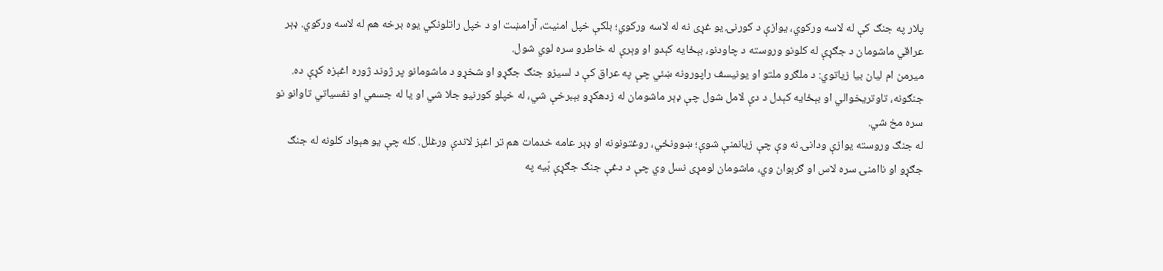پلار په جنګ کې له لاسه ورکوي، یوازې د کورنۍ یو غړی نه له لاسه ورکوي؛ بلکې خپل امنیت، آرامښت او د خپل راتلونکي یوه برخه هم له لاسه ورکوي. ډېر عراقي ماشومان د جګړې له کلونو وروسته د چاودنو، بېځایه کېدو او وېرې له خاطرو سره لوي شول.
میرمن ام لیان بیا زیاتوي: د ملګرو ملتو او یونیسف راپورونه ښئي چې په عراق کې د لسیزو جنګ جګړو او شخړو د ماشومانو پر ژوند ژوره اغېزه کړې ده. جنګونه، تاوتریخوالي او بېځایه کېدل د دې لامل شول چې ډېر ماشومان له زدهکړو بېبرخې شي، له خپلو کورنیو جلا شي او یا له جسمي او نفسیاتي تاوانو نو سره مخ شي.
له جنګ وروسته یوازې ودانۍ نه وې چې زیانمنې شوې؛ ښوونځي، روغتونونه او ډېر عامه خدمات هم تر اغېز لاندې ورغلل. کله چې یو هېواد کلونه له جنګ جګړو او ناامنۍ سره لاس او ګرېوان وي، ماشومان لومړی نسل وي چې د دغې جنګ جګړې بّیه په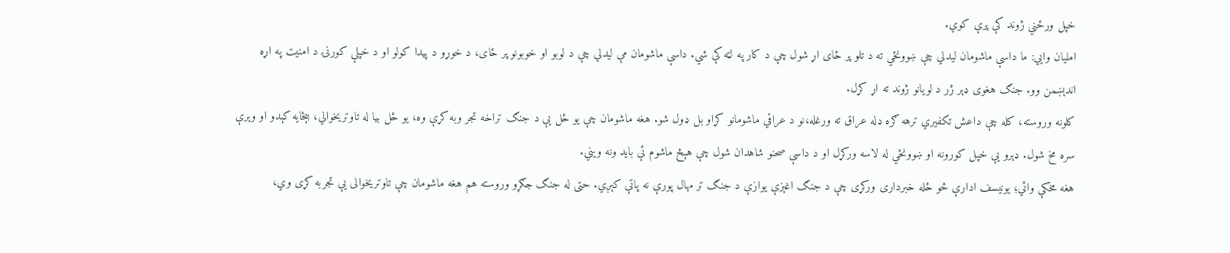خپل ورځني ژوند کې پرې کوي.
املیان وايي: ما داسې ماشومان لیدلي چې ښوونځي ته د تلو پر ځای اړ شول چې د کار په لټه کې شي. داسې ماشومان مې لیدلي چې د لوبو او خوبونو پر ځای، د خوړو د پیدا کولو او د خپلې کورنۍ د امنیت په اړه اندېښمن وو. جنګ هغوی ډېر ژر د لویانو ژوند ته اړ کړل.
کلونه وروسته، کله چې داعش تکفیري ترهه ګره ډله عراق ته ورغله،نو د عراقي ماشومانو کړاو بل ډول شو. هغه ماشومان چې یو ځل یې د جنګ تراخه تجر وبه کړې وه، یو ځل بیا له تاوتریخوالي، بېځایه کېدو او وېرې سره مخ شول. ډېرو یې خپل کورونه او ښوونځي له لاسه ورکړل او د داسې صحنو شاهدان شول چې هېڅ ماشوم ئې باید ونه ویني.
هغه مخکې وائي؛ یونیسف ادارې څو ځله خبرداری ورکړی چې د جنګ اغېزې یوازې د جنګ تر مهال پورې نه پاتې کېږي. حتی له جنګ جګړو وروسته هم هغه ماشومان چې تاوتریخوالی یې تجربه کړی وي،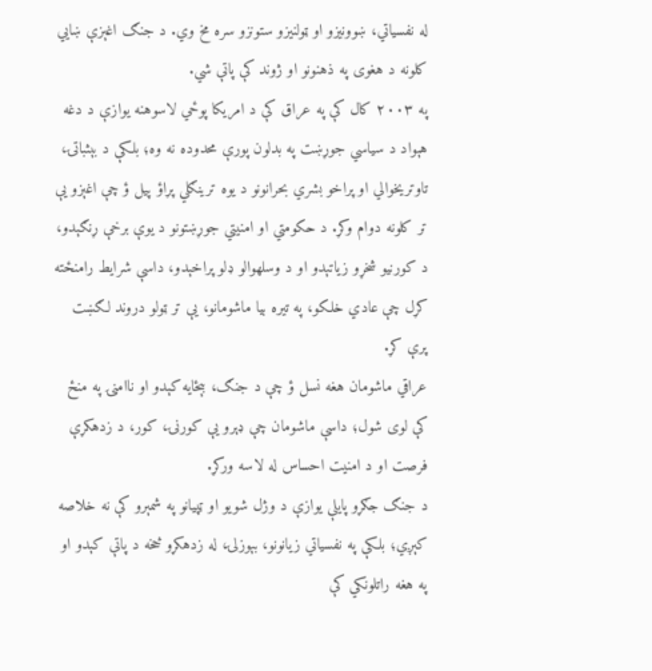له نفسیاتي، ښوونیزو او ټولنیزو ستونزو سره مخ وي. د جنګ اغېزې ښايي کلونه د هغوی په ذهنونو او ژوند کې پاتې شي.
په ۲۰۰۳ کال کې په عراق کې د امریکا پوځي لاسوهنه یوازې د دغه هېواد د سیاسي جوړښت په بدلون پورې محدوده نه وه؛ بلکې د بېثباتۍ، تاوتریخوالي او پراخو بشري بحرانونو د یوه ترینګلي پړاؤ پیل ؤ چې اغېزو یې تر کلونه دوام وکړ. د حکومتي او امنیتي جوړښتونو د یوې برخې ړنګېدو، د کورنیو شخړو زیاتېدو او د وسلهوالو ډلو پراخېدو، داسې شرایط رامنځته کړل چې عادي خلکو، په تیره بیا ماشومانو، یې تر ټولو دروند لګښت پرې کړ.
عراقي ماشومان هغه نسل ؤ چې د جنګ، بېځایه کېدو او ناامنۍ په منځ کې لوی شول؛ داسې ماشومان چې ډېرو یې کورنۍ، کور، د زدهکړې فرصت او د امنیت احساس له لاسه ورکړ.
د جنګ جګړو پایلې یوازې د وژل شویو او ټپیانو په شمېرو کې نه خلاصه کېږي؛ بلکې په نفسیاتي زیانونو، بېوزلۍ، له زدهکړو څخه د پاتې کېدو او په هغه راتلونکي کې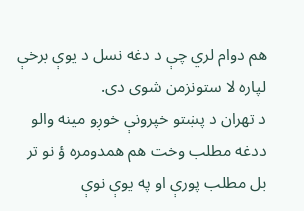هم دوام لري چې د دغه نسل د یوې برخې لپاره لا ستونزمن شوی دی.
د تهران د پښتو خپرونې خوږو مینه والو ددغه مطلب وخت هم همدومره ؤ نو تر بل مطلب پورې او په یوې نوې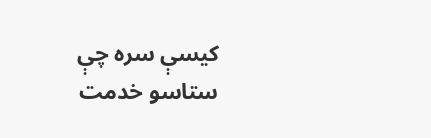کیسې سره چې ستاسو خدمت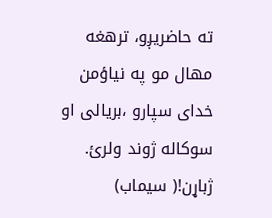ته حاضریږو، ترهغه مهال مو په نیاؤمن خدای سپارو ،بریالی او سوکاله ژوند ولرئ.
ژباړن!( سیماب)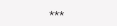***